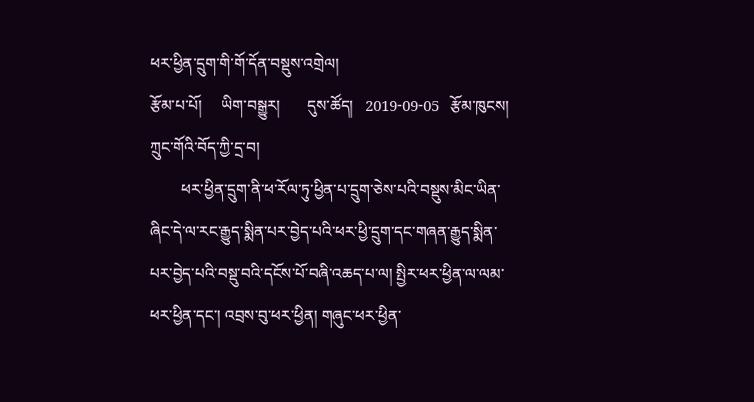ཕར་ཕྱིན་དྲུག་གི་གོ་དོན་བསྡུས་འགྲེལ།
རྩོམ་པ་པོ།     ཡིག་བསྒྱུར།       དུས་ཚོད།   2019-09-05   རྩོམ་ཁུངས།    ཀྲུང་གོའི་བོད་ཀྱི་དྲ་བ།
        ཕར་ཕྱིན་དྲུག་ནི་ཕ་རོལ་ཏུ་ཕྱིན་པ་དྲུག་ཅེས་པའི་བསྡུས་མིང་ཡིན་ཞིང་དེ་ལ་རང་རྒྱུད་སྨིན་པར་བྱེད་པའི་ཕར་ཕྱི་དྲུག་དང་གཞན་རྒྱུད་སྨིན་པར་བྱེད་པའི་བསྡུ་བའི་དངོས་པོ་བཞི་འཆད་པ་ལ། སྤྱིར་ཕར་ཕྱིན་ལ་ལམ་ཕར་ཕྱིན་དང་། འབྲས་བུ་ཕར་ཕྱིན། གཞུང་ཕར་ཕྱིན་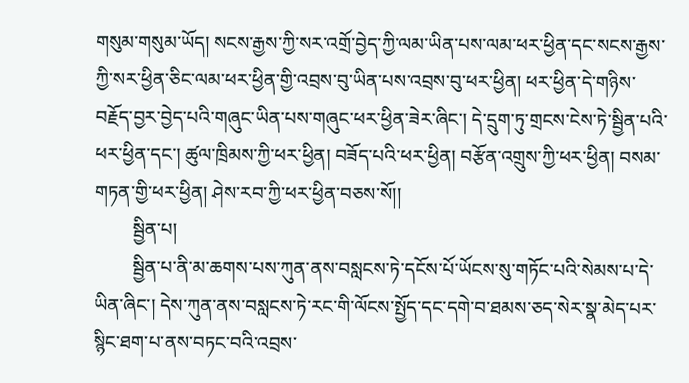གསུམ་གསུམ་ཡོད། སངས་རྒྱས་ཀྱི་སར་འགྲོ་བྱེད་ཀྱི་ལམ་ཡིན་པས་ལམ་ཕར་ཕྱིན་དང་སངས་རྒྱས་ཀྱི་སར་ཕྱིན་ཅིང་ལམ་ཕར་ཕྱིན་གྱི་འབྲས་བུ་ཡིན་པས་འབྲས་བུ་ཕར་ཕྱིན། ཕར་ཕྱིན་དེ་གཉིས་བརྗོད་བྱར་བྱེད་པའི་གཞུང་ཡིན་པས་གཞུང་ཕར་ཕྱིན་ཟེར་ཞིང་། དེ་དྲུག་ཏུ་གྲངས་ངེས་ཏེ་སྦྱིན་པའི་ཕར་ཕྱིན་དང་། ཚུལ་ཁྲིམས་ཀྱི་ཕར་ཕྱིན། བཟོད་པའི་ཕར་ཕྱིན། བརྩོན་འགྲུས་ཀྱི་ཕར་ཕྱིན། བསམ་གཏན་གྱི་ཕར་ཕྱིན། ཤེས་རབ་ཀྱི་ཕར་ཕྱིན་བཅས་སོ།།
        སྦྱིན་པ།
        སྦྱིན་པ་ནི་མ་ཆགས་པས་ཀུན་ནས་བསླངས་ཏེ་དངོས་པོ་ཡོངས་སུ་གཏོང་པའི་སེམས་པ་དེ་ཡིན་ཞིང་། དེས་ཀུན་ནས་བསླངས་ཏེ་རང་གི་ལོངས་སྤྱོད་དང་དགེ་བ་ཐམས་ཅད་སེར་སྣ་མེད་པར་སྙིང་ཐག་པ་ནས་བཏང་བའི་འབྲས་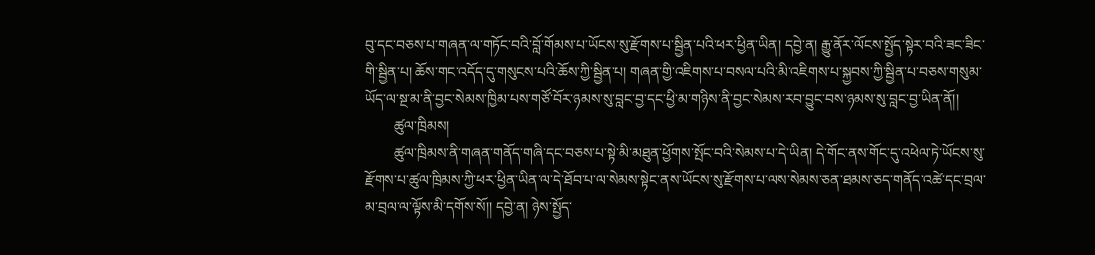བུ་དང་བཅས་པ་གཞན་ལ་གཏོང་བའི་བློ་གོམས་པ་ཡོངས་སུ་རྫོགས་པ་སྦྱིན་པའི་ཕར་ཕྱིན་ཡིན། དབྱེ་ན། རྒྱུ་ནོར་ལོངས་སྤྱོད་སྟེར་བའི་ཟང་ཟིང་གི་སྦྱིན་པ། ཆོས་གང་འདོད་དུ་གསུངས་པའི་ཆོས་ཀྱི་སྦྱིན་པ། གཞན་གྱི་འཇིགས་པ་བསལ་པའི་མི་འཇིགས་པ་སྐྱབས་ཀྱི་སྦྱིན་པ་བཅས་གསུམ་ཡོད་ལ་སྔ་མ་ནི་བྱང་སེམས་ཁྱིམ་པས་གཙོ་བོར་ཉམས་སུ་བླང་བྱ་དང་ཕྱི་མ་གཉིས་ནི་བྱང་སེམས་རབ་བྱུང་བས་ཉམས་སུ་བླང་བྱ་ཡིན་ནོ།།
        ཚུལ་ཁྲིམས།
        ཚུལ་ཁྲིམས་ནི་གཞན་གནོད་གཞི་དང་བཅས་པ་སྟེ་མི་མཐུན་ཕྱོགས་སྤོང་བའི་སེམས་པ་དེ་ཡིན། དེ་གོང་ནས་གོང་དུ་འཕེལ་ཏེ་ཡོངས་སུ་རྫོགས་པ་ཚུལ་ཁྲིམས་ཀྱི་ཕར་ཕྱིན་ཡིན་ལ་དེ་ཐོབ་པ་ལ་སེམས་སྟེང་ནས་ཡོངས་སུ་རྫོགས་པ་ལས་སེམས་ཅན་ཐམས་ཅད་གནོད་འཚེ་དང་བྲལ་མ་བྲལ་ལ་ལྟོས་མི་དགོས་སོ།། དབྱེ་ན། ཉེས་སྤྱོད་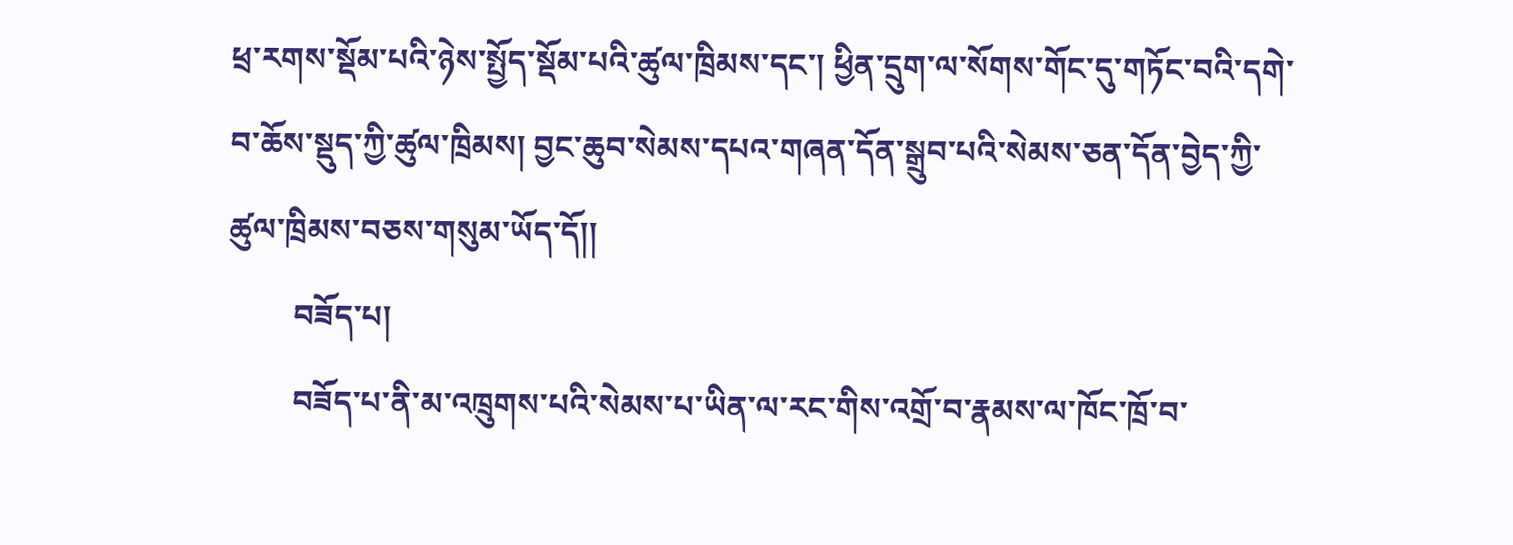ཕྲ་རགས་སྡོམ་པའི་ཉེས་སྤྱོད་སྡོམ་པའི་ཚུལ་ཁྲིམས་དང་། ཕྱིན་དྲུག་ལ་སོགས་གོང་དུ་གཏོང་བའི་དགེ་བ་ཆོས་སྡུད་ཀྱི་ཚུལ་ཁྲིམས། བྱང་ཆུབ་སེམས་དཔའ་གཞན་དོན་སྒྲུབ་པའི་སེམས་ཅན་དོན་བྱེད་ཀྱི་ཚུལ་ཁྲིམས་བཅས་གསུམ་ཡོད་དོ།།
        བཟོད་པ།
        བཟོད་པ་ནི་མ་འཁྲུགས་པའི་སེམས་པ་ཡིན་ལ་རང་གིས་འགྲོ་བ་རྣམས་ལ་ཁོང་ཁྲོ་བ་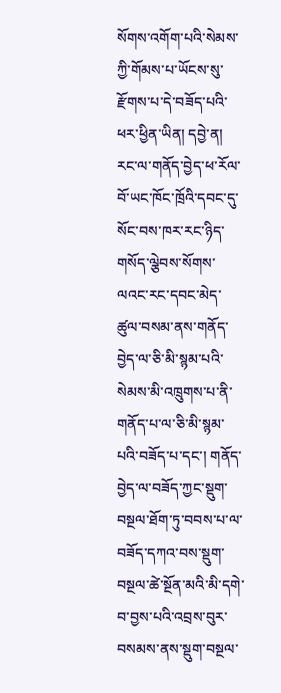སོགས་འགོག་པའི་སེམས་ཀྱི་གོམས་པ་ཡོངས་སུ་རྫོགས་པ་དེ་བཟོད་པའི་ཕར་ཕྱིན་ཡིན། དབྱེ་ན། རང་ལ་གནོད་བྱེད་ཕ་རོལ་བོ་ཡང་ཁོང་ཁྲོའི་དབང་དུ་སོང་བས་ཁར་རང་ཉིད་གསོད་ལྕེབས་སོགས་ལའང་རང་དབང་མེད་ཚུལ་བསམ་ནས་གནོད་བྱེད་ལ་ཅི་མི་སྙམ་པའི་སེམས་མི་འཁྲུགས་པ་ནི་གནོད་པ་ལ་ཅི་མི་སྙམ་པའི་བཟོད་པ་དང་། གནོད་བྱེད་ལ་བཟོད་ཀྱང་སྡུག་བསྔལ་ཐོག་ཏུ་བབས་པ་ལ་བཟོད་དཀའ་བས་སྡུག་བསྔལ་ཚེ་སྔོན་མའི་མི་དགེ་བ་བྱས་པའི་འབྲས་བུར་བསམས་ནས་སྡུག་བསྔལ་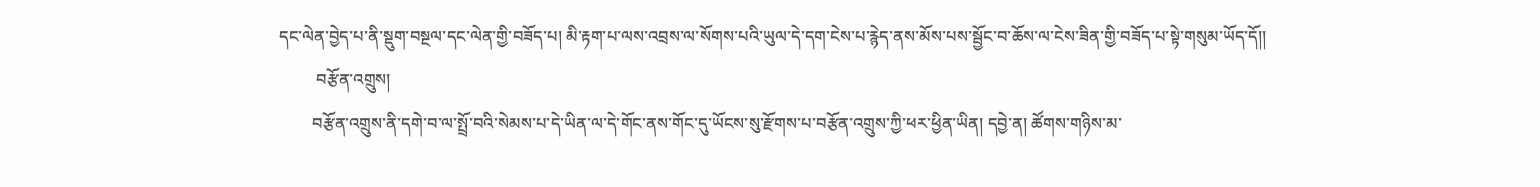དང་ལེན་བྱེད་པ་ནི་སྡུག་བསྔལ་དང་ལེན་གྱི་བཟོད་པ། མི་རྟག་པ་ལས་འབྲས་ལ་སོགས་པའི་ཡུལ་དེ་དག་ངེས་པ་རྙེད་ནས་མོས་པས་སྦྱོང་བ་ཆོས་ལ་ངེས་ཟིན་གྱི་བཟོད་པ་སྟེ་གསུམ་ཡོད་དོ།།
         བརྩོན་འགྲུས།
        བརྩོན་འགྲུས་ནི་དགེ་བ་ལ་སྤྲོ་བའི་སེམས་པ་དེ་ཡིན་ལ་དེ་གོང་ནས་གོང་དུ་ཡོངས་སུ་རྫོགས་པ་བརྩོན་འགྲུས་ཀྱི་ཕར་ཕྱིན་ཡིན། དབྱེ་ན། ཚོགས་གཉིས་མ་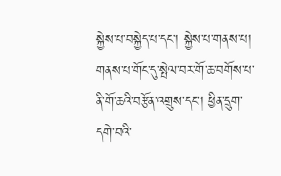སྐྱེས་པ་བསྐྱེད་པ་དང་། སྐྱེས་པ་གནས་པ། གནས་པ་གོང་དུ་སྤེལ་བར་གོ་ཆ་བགོས་པ་ནི་གོ་ཆའི་བརྩོན་འགྲུས་དང་། ཕྱིན་དྲུག་དགེ་བའི་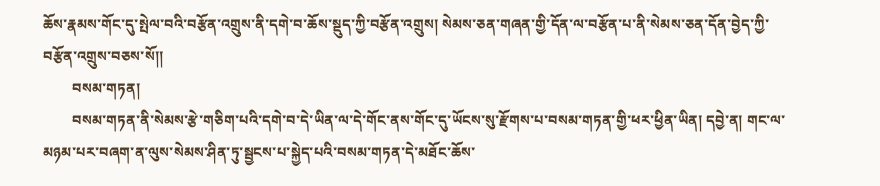ཆོས་རྣམས་གོང་དུ་སྤེལ་བའི་བརྩོན་འགྲུས་ནི་དགེ་བ་ཆོས་སྡུད་ཀྱི་བརྩོན་འགྲུས། སེམས་ཅན་གཞན་གྱི་དོན་ལ་བརྩོན་པ་ནི་སེམས་ཅན་དོན་བྱེད་ཀྱི་བརྩོན་འགྲུས་བཅས་སོ།།
        བསམ་གཏན།
        བསམ་གཏན་ནི་སེམས་རྩེ་གཅིག་པའི་དགེ་བ་དེ་ཡིན་ལ་དེ་གོང་ནས་གོང་དུ་ཡོངས་སུ་རྫོགས་པ་བསམ་གཏན་གྱི་ཕར་ཕྱིན་ཡིན། དབྱེ་ན། གང་ལ་མཉམ་པར་བཞག་ན་ལུས་སེམས་ཤིན་ཏུ་སྦྱངས་པ་སྐྱེད་པའི་བསམ་གཏན་དེ་མཐོང་ཆོས་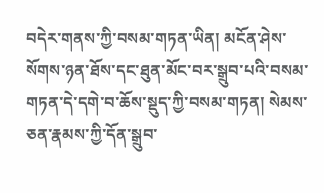བདེར་གནས་ཀྱི་བསམ་གཏན་ཡིན། མངོན་ཤེས་སོགས་ཉན་ཐོས་དང་ཐུན་མོང་བར་སྒྲུབ་པའི་བསམ་གཏན་དེ་དགེ་བ་ཆོས་སྡུད་ཀྱི་བསམ་གཏན། སེམས་ཅན་རྣམས་ཀྱི་དོན་སྒྲུབ་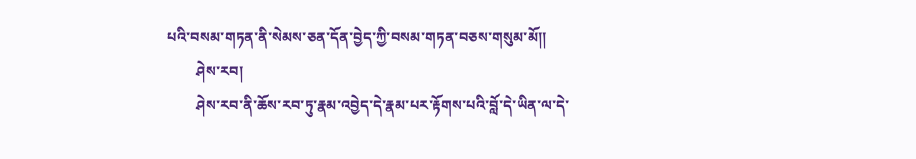པའི་བསམ་གཏན་ནི་སེམས་ཅན་དོན་བྱེད་ཀྱི་བསམ་གཏན་བཅས་གསུམ་མོ།།
        ཤེས་རབ།
        ཤེས་རབ་ནི་ཆོས་རབ་ཏུ་རྣམ་འབྱེད་དེ་རྣམ་པར་རྟོགས་པའི་བློ་དེ་ཡིན་ལ་དེ་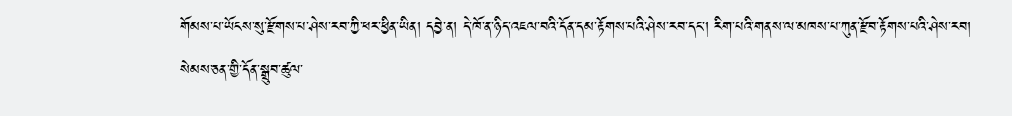གོམས་པ་ཡོངས་སུ་རྫོགས་པ་ཤེས་རབ་ཀྱི་ཕར་ཕྱིན་ཡིན། དབྱེ་ན། དེ་ཁོ་ན་ཉིད་འཇལ་བའི་དོན་དམ་རྟོགས་པའི་ཤེས་རབ་དང་། རིག་པའི་གནས་ལ་མཁས་པ་ཀུན་རྫོབ་རྟོགས་པའི་ཤེས་རབ། སེམས་ཅན་གྱི་དོན་སྒྲུབ་ཚུལ་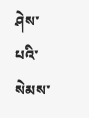ཤེས་པའི་སེམས་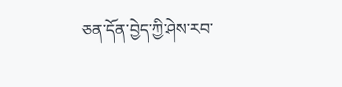ཅན་དོན་བྱེད་ཀྱི་ཤེས་རབ་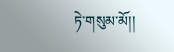ཏེ་གསུམ་མོ།།